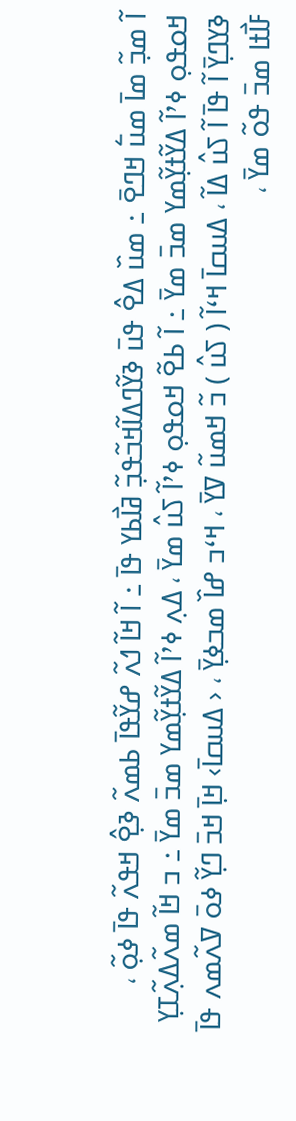ߊ߬ ߘߏ߲߬ ߘߊ߫ ߘߎ߱ ߞߣߐ߫ ߸ ߘߎ߰ ߡߐ߮ ߟߎ߫ ߢߌ߬ߣߡߊ߬ߞߏ߬ߟߏ߲߬ ߥߊ߯ߕߌ ߟߊ߫ ߸ ߊ߬ ߞߊ߬ ߗߍ߬ ߝߌ߬ߟߊ߫ ߕߘߍ߬ ߢߐ߲߮ ߞߟߍ߬ ߟߊ߫ ߦߋ߲߬ ، ߞߋߟߋ߲ ߦߴߊ߬ ߡߌ߬ߙߌ߲߬ߘߌ ߘߏ߫ ߘߌ߫ ߸ ߊ߬ ߕߐ߬ ߞߋߟߋ߲ ߦߴߊ߬ ߖߎ߮ ߘߌ߫ ، ߡߍ߲ ߦߴߊ߬ ߡߌ߬ߙߌ߲߬ߘߌ ߘߏ߫ ߘߌ߫ ߸ ߏ ߞߊ߬ ߘߍ߬ߡߍ߲߬ߠߌ߲ ߢߌߣߌ߲߫ ߊ߬ ߟߊ߫ ߊ߬ ߖߎ߮ ߡߊ߬ ، ߡߎߛߊ߫ ߞߵߊ߬ ( ߖߎ߮ ) ߏ߬ ߞߘߎ߬ ߜߌ߫ ، ߞߵߏ ߝߊ߰ ߘߏߦߌ߲߫ ، ‹ ߡߎߛߊ߫› ߞߊ߲߫ ߞߏ߫ ߣߌ߲߬ ߦߋ߫ ߜߍ߬ߘߍ ߟߊ߫ ߓߊ߯ߙߊ ߘߏ߫ ߟߋ߬ ߘߌ߫ ،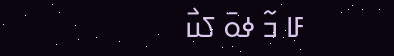ߓߊ ߏ߬ ߦߋ߫ ߖߎ߯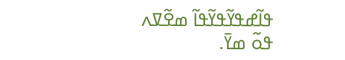ߟߊ߬ߝߟߌ߬ߟߌ߬ߟߊ߬ ߘߐ߬ߜߍ ߟߋ߬ ߘߌ߫.